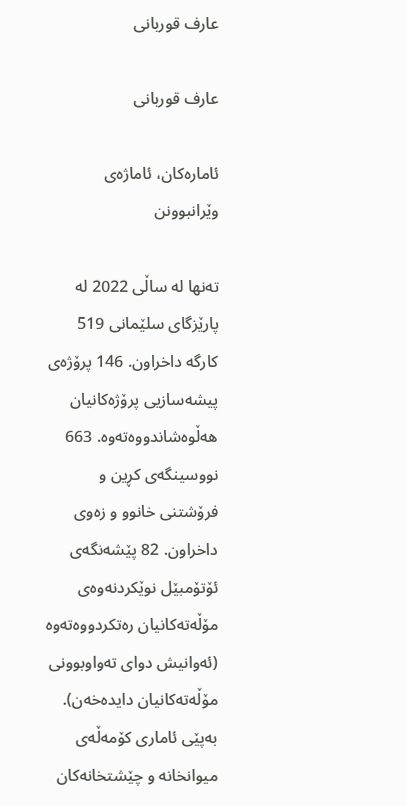عارف قوربانی

عارف قوربانی

ئاماره‌كان، ئاماژه‌ی وێرانبوونن

ته‌نها له‌ ساڵی 2022 له‌ پارێزگای سلێمانی 519 كارگه‌ داخراون. 146 پرۆژه‌ی پیشه‌سازیی پرۆژه‌كانیان هه‌ڵوه‌شاندووەته‌وه‌. 663 نووسینگه‌ی كڕین و فرۆشتنی خانوو و زه‌وی داخراون. 82 پێشه‌نگەی ئۆتۆمبێل نوێكردنه‌وه‌ی مۆڵه‌ته‌كانیان رەتكردووەته‌وه‌ (ئه‌وانیش دوای ته‌واوبوونی مۆڵه‌ته‌كانیان دایده‌خه‌ن). به‌پێی ئاماری كۆمه‌ڵه‌ی میوانخانه‌ و چێشتخانه‌كان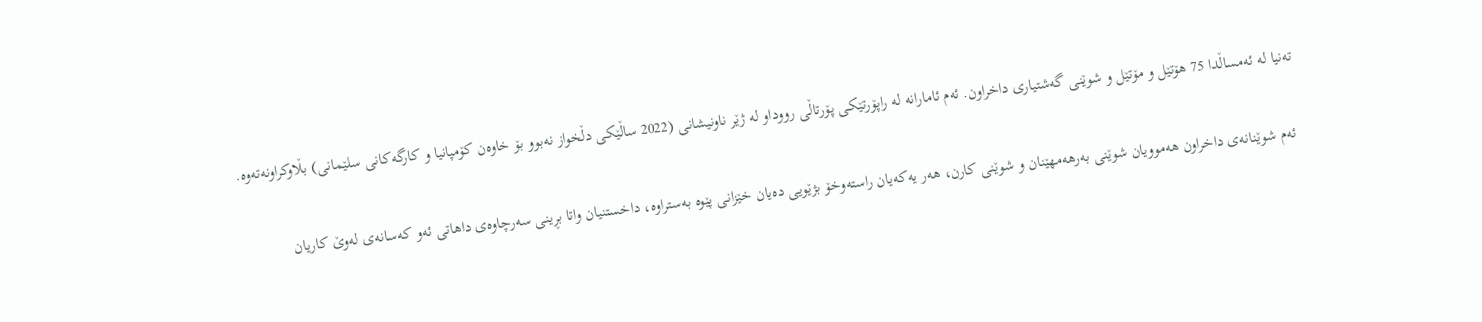ته‌نیا له‌ ئه‌مساڵدا 75 هۆتێل و مۆتێل و شوێنی گه‌شتیاری داخراون. ئه‌م ئامارانه‌ له‌ راپۆرتێكی پۆرتاڵی رووداو له‌ ژێر ناونیشانی (2022 ساڵێكی دڵخواز نه‌بوو بۆ خاوه‌ن كۆمپانیا و كارگه‌كانی سلێمانی) بڵاوكراونه‌ته‌وه‌.

 ئه‌م شوێنانه‌ی داخراون هه‌موویان شوێنی به‌رهه‌مهێنان و شوێنی كارن، هه‌ر یه‌كه‌یان راسته‌وخۆ بژێویی ده‌یان خێزانی پێوه‌ به‌ستراوه‌، داخستنیان واتا بڕینی سه‌رچاوه‌ی داهاتی ئه‌و كه‌سانه‌ی له‌وێ‌ كاریان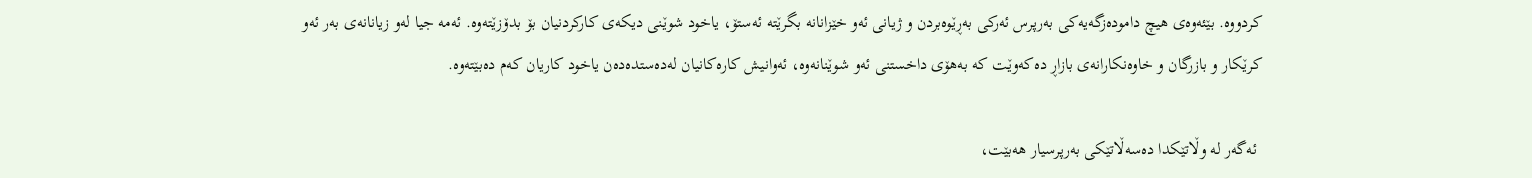كردووه‌. بێئه‌وه‌ی هیچ داموده‌زگەیه‌كی به‌رپرس ئه‌ركی به‌ڕێوه‌بردن و ژیانی ئه‌و خێزانانه‌ بگرێته‌ ئه‌ستۆ، یاخود شوێنی دیكه‌ی كاركردنیان بۆ بدۆزێته‌وه‌. ئه‌مه‌ جیا له‌و زیانانه‌ی به‌ر ئه‌و كرێكار و بازرگان و خاوه‌نكارانه‌ی بازاڕ ده‌كه‌وێت كه‌ به‌هۆی داخستنی ئه‌و شوێنانه‌وه‌، ئه‌وانیش كاره‌كانیان له‌ده‌ستده‌ده‌ن یاخود كاریان كه‌م ده‌بێته‌وه‌.

 ئه‌گه‌ر له‌ وڵاتێكدا ده‌سه‌ڵاتێكی به‌رپرسیار هه‌بێت،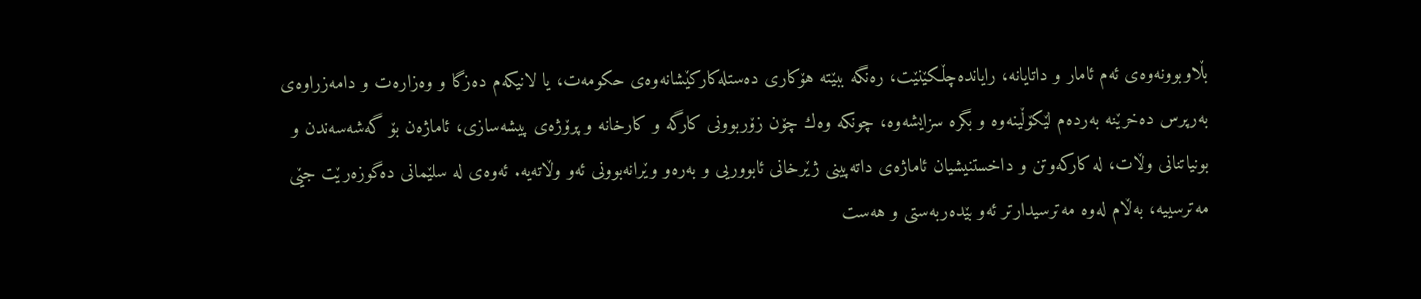بڵاوبوونه‌وه‌ی ئه‌م ئامار و داتایانه‌، رایانده‌چڵكێنێت، ره‌نگه‌ ببێته‌ هۆكاری ده‌ستله‌كاركێشانه‌وه‌ی حكومه‌ت، یا لانیكه‌م ده‌زگا و وه‌زاره‌ت و دامه‌زراوه‌ی به‌رپرس ده‌خرێنه‌ به‌رده‌م لێكۆڵینه‌وه‌ و بگره‌ سزایشه‌وه‌، چونكه‌ وه‌ك چۆن زۆربوونی كارگه‌ و كارخانه‌ و پرۆژه‌ی پیشه‌سازی، ئاماژه‌ن بۆ گه‌شه‌سه‌ندن و بونیاتنانی وڵات، له ‌كاركه‌وتن و داخستنیشیان ئاماژه‌ی داته‌پینی ژێرخانی ئابووریی و به‌ره‌و وێرانه‌بوونی ئه‌و وڵاته‌یه‌. ئه‌وه‌ی له‌ سلێمانی ده‌گوزه‌رێت جێی مه‌ترسییه‌، به‌ڵام له‌وه‌ مه‌ترسیدارتر ئه‌و بێده‌ربه‌ستی و هه‌ست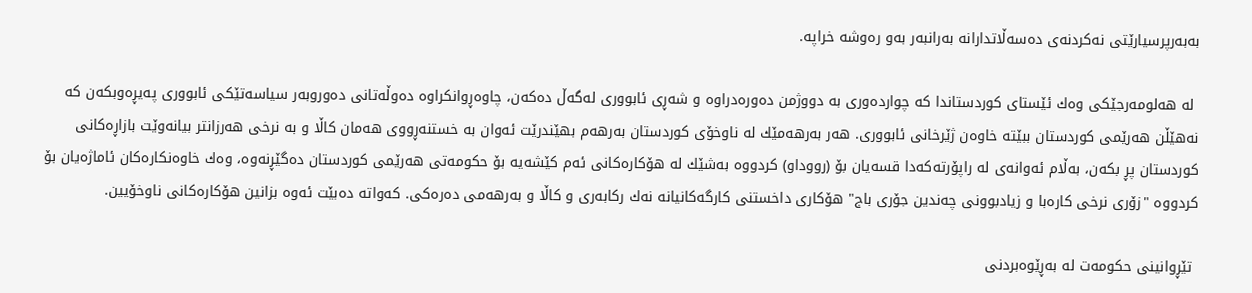به‌به‌رپرسیارێتی نه‌كردنه‌ی ده‌سه‌ڵاتدارانه‌ به‌رانبه‌ر به‌و ره‌وشه‌ خراپه‌.

 له‌ هه‌لومه‌رجێكی وه‌ك ئێستای كوردستاندا كه‌ چوارده‌وری به‌ دووژمن ده‌وره‌دراوه‌ و شه‌ڕی ئابووری له‌گه‌ڵ ده‌كه‌ن، چاوه‌ڕوانكراوه‌ ده‌وڵه‌تانی ده‌وروبه‌ر سیاسه‌تێكی ئابووری په‌یڕه‌وبكه‌ن كه‌ نه‌هێڵن هه‌رێمی كوردستان ببێته‌ خاوه‌ن ژێرخانی ئابووری. هه‌ر به‌رهه‌مێك له‌ ناوخۆی كوردستان به‌رهه‌م بهێندرێت ئه‌وان به‌ خستنه‌ڕووی هه‌مان كاڵا و به‌ نرخی هه‌رزانتر بیانه‌وێت بازاڕه‌كانی كوردستان پڕ بكه‌ن، به‌ڵام ئه‌وانه‌ی له‌ راپۆرته‌كه‌دا قسه‌یان بۆ (رووداو) كردووه‌ به‌شێك له‌ هۆكاره‌كانی ئه‌م كێشه‌یه‌ بۆ حكومه‌تی هه‌رێمی كوردستان ده‌گێڕنه‌وه‌، وه‌ك خاوه‌نكاره‌كان ئاماژه‌یان بۆ كردووه‌ "زۆری نرخی كاره‌با و زیادبوونی چه‌ندین جۆری باج" هۆكاری داخستنی كارگه‌كانیانه‌ نه‌ك ركابه‌ری و كاڵا و به‌رهه‌می ده‌ره‌كی. كه‌واتە ده‌بێت ئه‌وه‌ بزانین هۆكاره‌كانی ناوخۆیین.

 تێڕوانینی حكومه‌ت له‌ به‌ڕێوه‌بردنی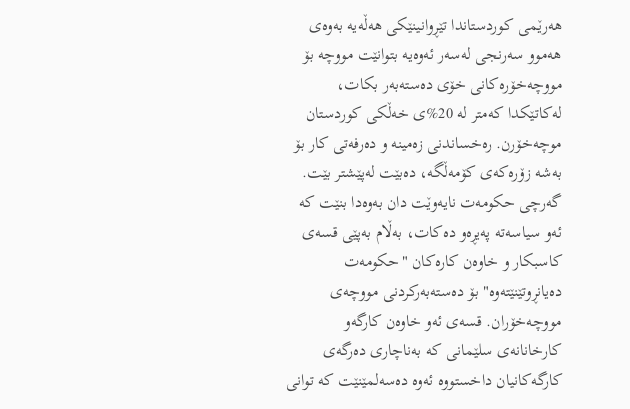هه‌رێمی كوردستاندا تێڕوانینێكی هه‌ڵه‌یه‌ به‌وه‌ی هه‌موو سه‌رنجی له‌سه‌ر ئه‌وه‌یه‌ بتوانێت مووچه‌ بۆ مووچه‌خۆره‌كانی خۆی ده‌سته‌به‌ر بكات، له‌كاتێكدا كه‌متر له‌ 20%ی خه‌ڵكی كوردستان موچه‌خۆرن. ره‌خساندنی زه‌مینه‌ و ده‌رفه‌تی كار بۆ به‌شه‌ زۆره‌كه‌ی كۆمه‌ڵگە، ده‌بێت له‌پێشتر بێت. گه‌رچی حكومه‌ت نایه‌وێت دان به‌وه‌دا بنێت كه‌ ئه‌و سیاسه‌ته‌ په‌یڕه‌و ده‌كات، به‌ڵام به‌پێی قسه‌ی كاسبكار و خاوه‌ن كاره‌كان "حكومه‌ت ده‌یانڕوتێنێته‌وه‌" بۆ ده‌سته‌به‌ركردنی مووچه‌ی مووچه‌خۆران. قسه‌ی ئه‌و خاوه‌ن كارگه‌و كارخانانه‌ی سلێمانی كه‌ به‌ناچاری ده‌رگەی كارگه‌كانیان داخستووه‌ ئه‌وه‌ ده‌سه‌لمێنێت كه‌ توانی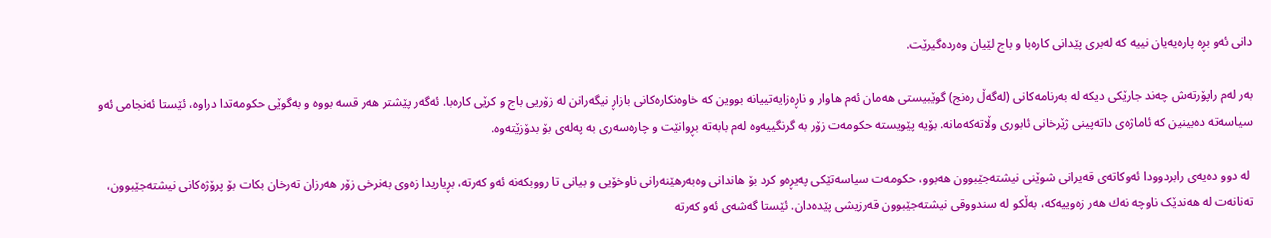دانی ئه‌و بڕه‌ پاره‌یه‌یان نییه‌ كه‌ له‌بری پێدانی كاره‌با و باج لێیان وه‌رده‌گیرێت.

به‌ر له‌م راپۆرته‌ش چه‌ند جارێكی دیكه‌ له‌ به‌رنامه‌كانی (له‌گه‌ڵ ره‌نج) گوێبیستی هه‌مان ئه‌م هاوار و ناڕه‌زایه‌تییانه‌ بووین كه‌ خاوه‌نكاره‌كانی بازاڕ نیگه‌رانن له‌ زۆریی باج و كرێی كاره‌با. ئه‌گه‌ر پێشتر هه‌ر قسه‌ بووه‌ و به‌گوێی حكومه‌تدا دراوه‌، ئێستا ئه‌نجامی ئه‌و سیاسه‌ته‌ ده‌بینین كه‌ ئاماژه‌ی داته‌پینی ژێرخانی ئابوری وڵاته‌كه‌مانه‌. بۆیه‌ پێویسته‌ حكومه‌ت زۆر به‌ گرنگییه‌وه‌ له‌م بابه‌ته‌ بڕوانێت و چاره‌سه‌ری به‌ په‌له‌ی بۆ بدۆزێته‌وه‌.

 له‌ دوو ده‌یه‌ی رابردوودا ئه‌وكاته‌ی قه‌یرانی شوێنی نیشته‌جێبوون هه‌بوو، حكومه‌ت سیاسه‌تێكی په‌یڕه‌و كرد بۆ هاندانی وه‌به‌رهێنه‌رانی ناوخۆیی و بیانی تا رووبكه‌نه‌ ئه‌و كه‌رته‌، بڕیاریدا زه‌وی به‌نرخی زۆر هه‌رزان ته‌رخان بكات بۆ پرۆژه‌كانی نیشته‌جێبوون، ته‌نانه‌ت له‌ هه‌ندێک‌ ناوچه‌ نه‌ك هه‌ر زه‌وییه‌كه‌، به‌ڵكو له‌ سندووقی نیشته‌جێبوون قه‌رزیشی پێده‌دان. ئێستا گه‌شه‌ی ئه‌و كه‌رته‌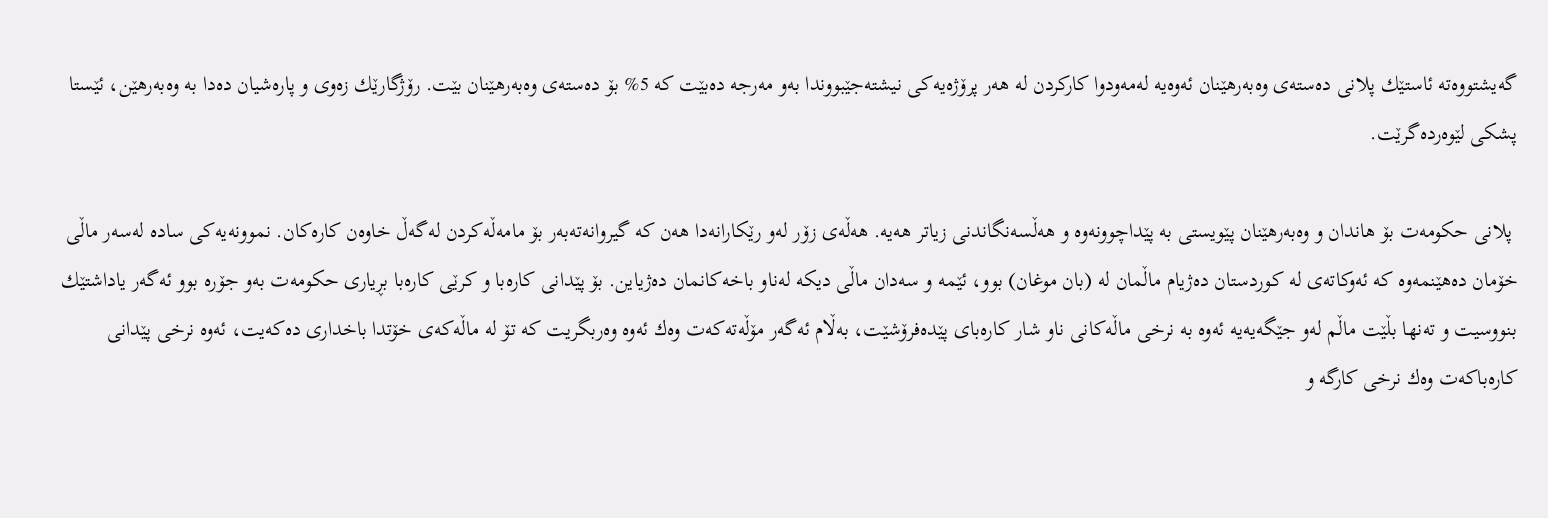گه‌یشتووەته‌ ئاستێك پلانی ده‌سته‌ی وه‌به‌رهێنان ئه‌وه‌یه‌ له‌مه‌ودوا كاركردن له‌ هه‌ر پرۆژه‌یه‌كی نیشته‌جێبووندا به‌و مه‌رجه‌ ده‌بێت كه‌ 5% بۆ ده‌سته‌ی وه‌به‌رهێنان بێت. رۆژگارێك زه‌وی و پاره‌شیان ده‌دا به‌ وه‌به‌رهێن، ئێستا پشكی لێوه‌رده‌گرێت.

 پلانی حكومه‌ت بۆ هاندان و وه‌به‌رهێنان پێویستی به‌ پێداچوونه‌وه‌ و هه‌ڵسه‌نگاندنی زیاتر هه‌یه‌. هه‌ڵه‌ی زۆر له‌و رێكارانه‌دا هه‌ن كه‌ گیروانەته‌به‌ر بۆ مامه‌ڵه‌كردن له‌گه‌ڵ خاوه‌ن كاره‌كان. نموونه‌یه‌كی ساده‌ له‌سه‌ر ماڵی خۆمان ده‌هێنمه‌وه‌ كه‌ ئه‌وكاته‌ی له‌ كوردستان ده‌ژیام ماڵمان له‌ (بان موغان) بوو، ئێمه ‌و سه‌دان ماڵی دیكه‌ له‌ناو باخه‌كانمان ده‌ژیاین. بۆ پێدانی كاره‌با و كرێی كاره‌با بڕیاری حكومه‌ت به‌و جۆره‌ بوو ئه‌گه‌ر یاداشتێك بنووسیت و ته‌نها بڵێت ماڵم له‌و جێگه‌یه‌یه‌ ئه‌وه‌ به‌ نرخی ماڵه‌كانی ناو شار كاره‌بای پێده‌فرۆشێت، به‌ڵام ئه‌گه‌ر مۆڵه‌ته‌كه‌ت وه‌ك ئه‌وه‌ وه‌ربگریت كه‌ تۆ له‌ ماڵه‌كه‌ی خۆتدا باخداری ده‌كه‌یت، ئه‌وه‌ نرخی پێدانی كاره‌باكه‌ت وه‌ك نرخی كارگه ‌و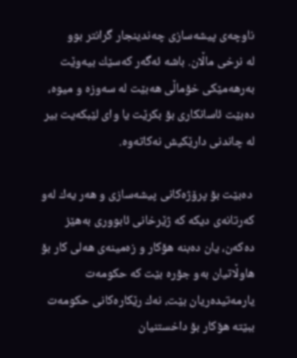ناوچه‌ی پیشه‌سازی چه‌ندینجار گرانتر بوو له ‌نرخی ماڵان. باشه‌ ئه‌گه‌ر كه‌سێك بیه‌وێت به‌رهه‌مێكی خۆماڵی هه‌بێت له‌ سه‌وزه‌ و میوه‌، ده‌بێت ئاسانكاری بۆ بكرێت یا وای لێبكه‌یت بیر له‌ چاندنی دارێكیش نه‌كاته‌وه‌.

 ده‌بێت بۆ پرۆژه‌كانی پیشه‌سازی و هه‌ر یه‌ك له‌و كه‌رتانه‌ی دیكه‌ كه‌ ژێرخانی ئابووری به‌هێز ده‌كه‌ن، یان ده‌بنه‌ هۆكار و زه‌مینه‌ی هه‌لی كار بۆ هاوڵاتیان به‌و جۆره‌ بێت كه‌ حكومه‌ت یارمه‌تیده‌ریان بێت، نه‌ك رێكاره‌كانی حكومه‌ت ببێته‌ هۆكار بۆ داخستنیان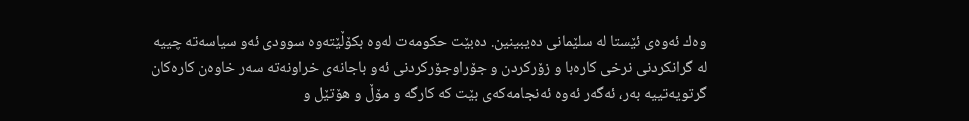وه‌ك ئه‌وه‌ی ئێستا له‌ سلێمانی ده‌یبینین. ده‌بێت حكومه‌ت له‌وه‌ بكۆڵێته‌وه‌ سوودی ئه‌و سیاسه‌ته‌ چییه‌ له‌ گرانكردنی نرخی كاره‌با و زۆركردن و جۆراوجۆركردنی ئه‌و باجانه‌ی خراونه‌ته‌ سه‌ر خاوه‌ن كاره‌كان گرتویه‌تییه‌ به‌ر، ئه‌گه‌ر ئه‌وه‌ ئه‌نجامه‌كه‌ی بێت كه‌ كارگه‌ و مۆڵ و هۆتێل و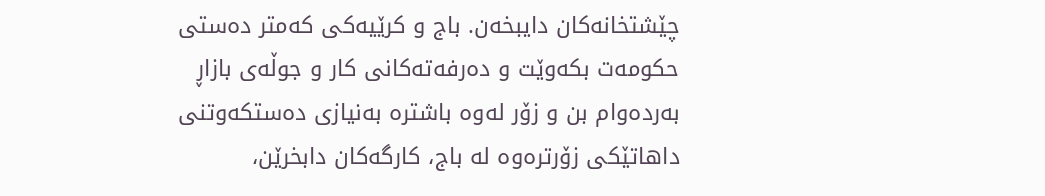چێشتخانه‌كان دایبخه‌ن. باج و كرێیه‌كی كه‌متر ده‌ستی حكومه‌ت بكه‌وێت و ده‌رفه‌ته‌كانی كار و جوڵه‌ی بازاڕ به‌رده‌وام بن و زۆر له‌وه‌ باشتره‌ به‌نیازی ده‌ستكه‌وتنی داهاتێكی زۆرتره‌وه‌ له‌ باج، كارگه‌كان دابخرێن،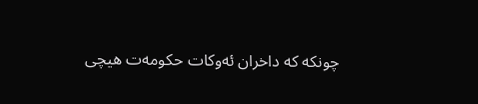چونكه‌ كه‌ داخران ئه‌وكات حكومه‌ت هیچی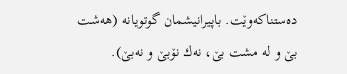ده‌ستناكه‌وێت. باپیرانیشمان گوتویانه‌ (هه‌شت بێ و له‌ مشت بێ، نه‌ك نۆبێ و نه‌بێ).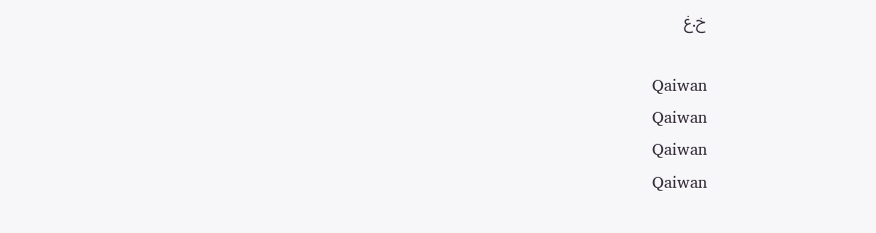خ.غ

Qaiwan
Qaiwan
Qaiwan
Qaiwan